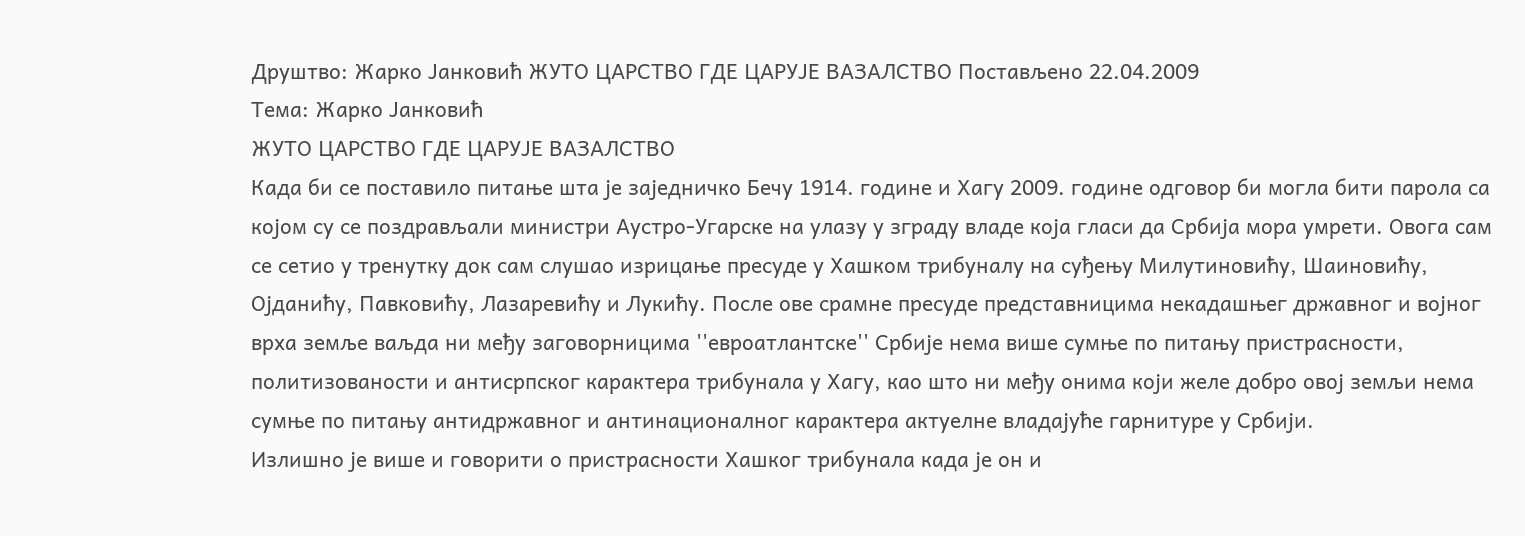Друштво: Жарко Јанковић ЖУТО ЦАРСТВО ГДЕ ЦАРУЈЕ ВАЗАЛСТВО Постављено 22.04.2009
Тема: Жарко Јанковић
ЖУТО ЦАРСТВО ГДЕ ЦАРУЈЕ ВАЗАЛСТВО
Када би се поставило питање шта је заједничко Бечу 1914. године и Хагу 2009. године одговор би могла бити парола са којом су се поздрављали министри Аустро-Угарске на улазу у зграду владе која гласи да Србија мора умрети. Овога сам се сетио у тренутку док сам слушао изрицање пресуде у Хашком трибуналу на суђењу Милутиновићу, Шаиновићу, Ојданићу, Павковићу, Лазаревићу и Лукићу. После ове срамне пресуде представницима некадашњег државног и војног врха земље ваљда ни међу заговорницима ''евроатлантске'' Србије нема више сумње по питању пристрасности, политизованости и антисрпског карактера трибунала у Хагу, као што ни међу онима који желе добро овој земљи нема сумње по питању антидржавног и антинационалног карактера актуелне владајуће гарнитуре у Србији.
Излишно је више и говорити о пристрасности Хашког трибунала када је он и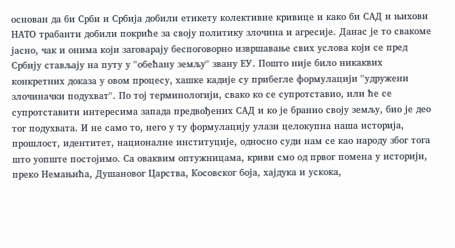основан да би Срби и Србија добили етикету колективне кривице и како би САД и њихови НАТО трабанти добили покриће за своју политику злочина и агресије. Данас је то свакоме јасно, чак и онима који заговарају беспоговорно извршавање свих услова који се пред Србију стављају на путу у ''обећану земљу'' звану ЕУ. Пошто није било никаквих конкретних доказа у овом процесу, хашке кадије су прибегле формулацији ''удружени злочиначки подухват''. По тој терминологији, свако ко се супротставио, или ће се супротставити интересима запада предвођених САД и ко је бранио своју земљу, био је део тог подухвата. И не само то, него у ту формулацију улази целокупна наша историја, прошлост, идентитет, националне институције, односно суди нам се као народу због тога што уопште постојимо. Са оваквим оптужницама, криви смо од првог помена у историји, преко Немањића, Душановог Царства, Косовског боја, хајдука и ускока,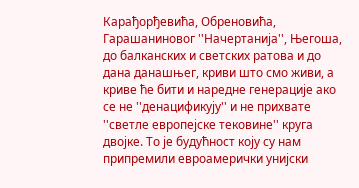Карађорђевића, Обреновића, Гарашаниновог ''Начертанија'', Његоша, до балканских и светских ратова и до дана данашњег, криви што смо живи, а криве ће бити и наредне генерације ако се не ''денацификују'' и не прихвате ''светле европејске тековине'' круга двојке. То је будућност коју су нам припремили евроамерички унијски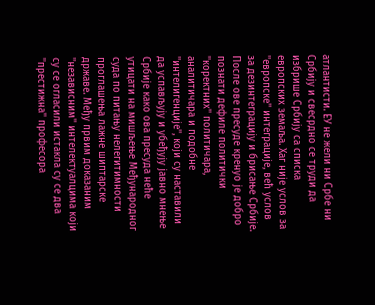атлантисти. ЕУ не жели ни Србе ни Србију и свесрдно се труди да избрише Србију са списка европских земаља. Хаг није услов за ''европске'' интеграције, већ услов за дезинтеграцију и брисање Србије.
После ове пресуде кренуо је добро познати дефиле политички ''коректних'' политичара, аналитичара и подобне ''интелигенције'', који су наставили да успављују и убеђују јавно мнење Србије како ова пресуда неће утицати на мишљење Међународног суда по питању нелегитимности проглашења лажне шиптарске државе. Међу првим доказаним ''независним'' интелектуалцима који су се огласили истакла су се два ''престижна'' професора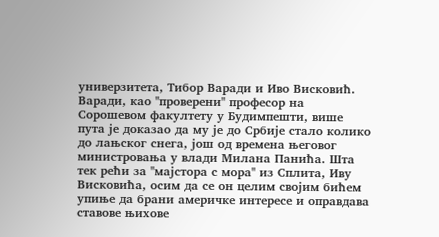универзитета, Тибор Варади и Иво Висковић. Варади, као ''проверени'' професор на Сорошевом факултету у Будимпешти, више пута је доказао да му је до Србије стало колико до лањског снега, још од времена његовог министровања у влади Милана Панића. Шта тек рећи за ''мајстора с мора'' из Сплита, Иву Висковића, осим да се он целим својим бићем упиње да брани америчке интересе и оправдава ставове њихове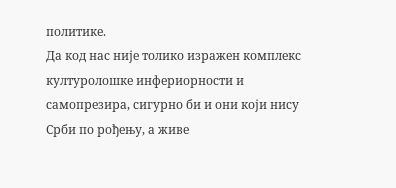политике.
Да код нас није толико изражен комплекс културолошке инфериорности и самопрезира, сигурно би и они који нису Срби по рођењу, а живе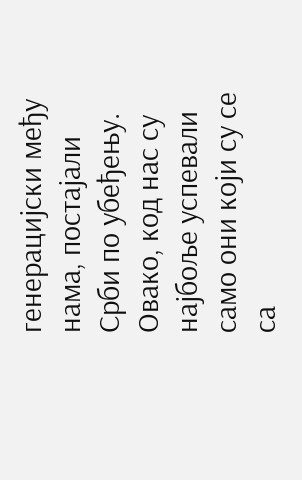генерацијски међу нама, постајали Срби по убеђењу. Овако, код нас су најбоље успевали само они који су се са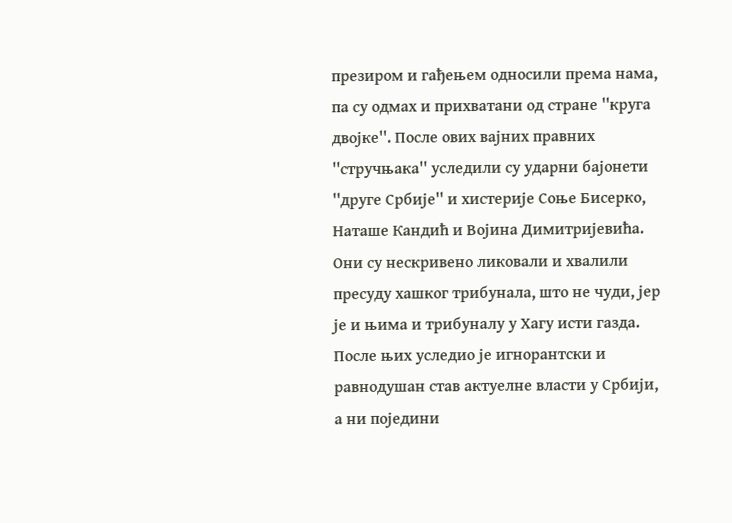презиром и гађењем односили према нама, па су одмах и прихватани од стране ''круга двојке''. После ових вајних правних ''стручњака'' уследили су ударни бајонети ''друге Србије'' и хистерије Соње Бисерко, Наташе Кандић и Војина Димитријевића. Они су нескривено ликовали и хвалили пресуду хашког трибунала, што не чуди, јер је и њима и трибуналу у Хагу исти газда. После њих уследио је игнорантски и равнодушан став актуелне власти у Србији, а ни поједини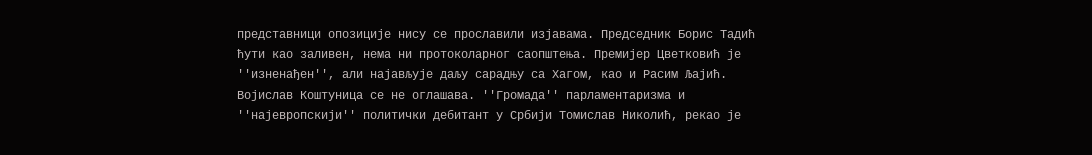представници опозиције нису се прославили изјавама. Председник Борис Тадић ћути као заливен, нема ни протоколарног саопштења. Премијер Цветковић је ''изненађен'', али најављује даљу сарадњу са Хагом, као и Расим Љајић. Војислав Коштуница се не оглашава. ''Громада'' парламентаризма и ''најевропскији'' политички дебитант у Србији Томислав Николић, рекао је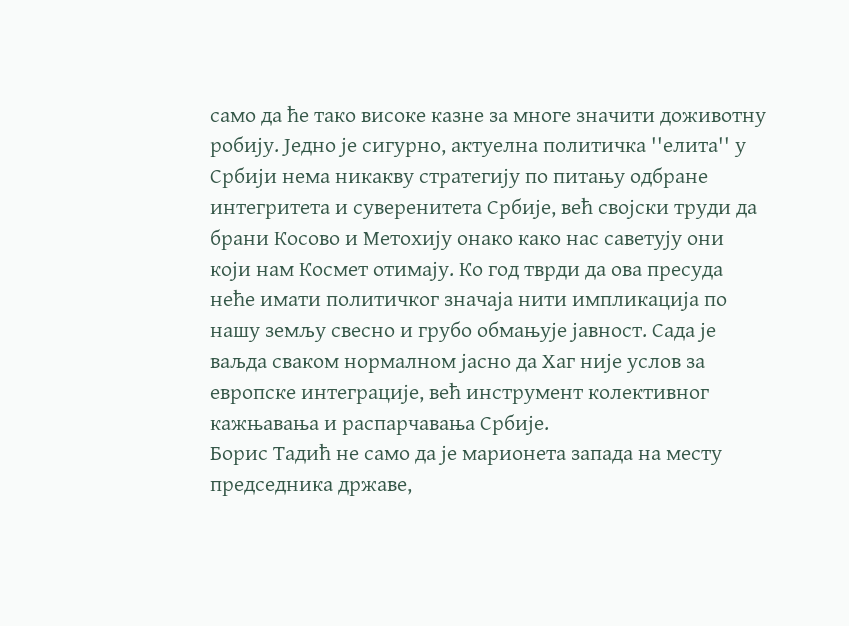само да ће тако високе казне за многе значити доживотну робију. Једно је сигурно, актуелна политичка ''елита'' у Србији нема никакву стратегију по питању одбране интегритета и суверенитета Србије, већ својски труди да брани Косово и Метохију онако како нас саветују они који нам Космет отимају. Ко год тврди да ова пресуда неће имати политичког значаја нити импликација по нашу земљу свесно и грубо обмањује јавност. Сада је ваљда сваком нормалном јасно да Хаг није услов за европске интеграције, већ инструмент колективног кажњавања и распарчавања Србије.
Борис Тадић не само да је марионета запада на месту председника државе,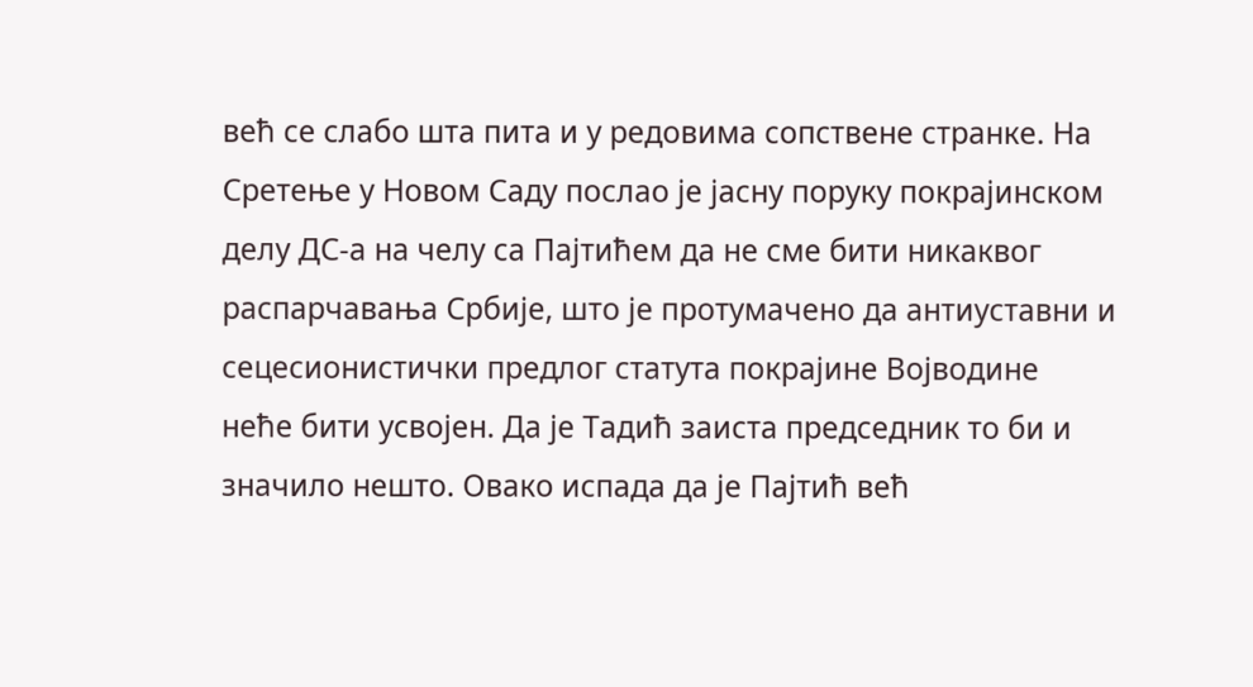већ се слабо шта пита и у редовима сопствене странке. На Сретење у Новом Саду послао је јасну поруку покрајинском делу ДС-а на челу са Пајтићем да не сме бити никаквог распарчавања Србије, што је протумачено да антиуставни и сецесионистички предлог статута покрајине Војводине неће бити усвојен. Да је Тадић заиста председник то би и значило нешто. Овако испада да је Пајтић већ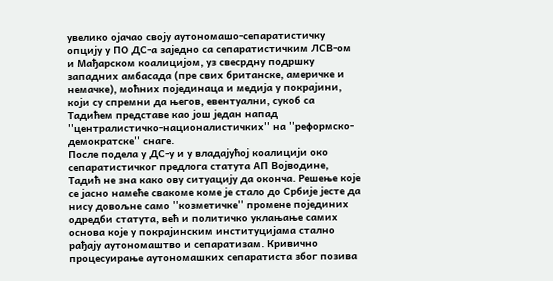увелико ојачао своју аутономашо-сепаратистичку опцију у ПО ДС-а заједно са сепаратистичким ЛСВ-ом и Мађарском коалицијом, уз свесрдну подршку западних амбасада (пре свих британске, америчке и немачке), моћних појединаца и медија у покрајини, који су спремни да његов, евентуални, сукоб са Тадићем представе као још један напад ''централистичко-националистичких'' на ''реформско-демократске'' снаге.
После подела у ДС-у и у владајућој коалицији око сепаратистичког предлога статута АП Војводине, Тадић не зна како ову ситуацију да оконча. Решење које се јасно намеће свакоме коме је стало до Србије јесте да нису довољне само ''козметичке'' промене појединих одредби статута, већ и политичко уклањање самих основа које у покрајинским институцијама стално рађају аутономаштво и сепаратизам. Кривично процесуирање аутономашких сепаратиста због позива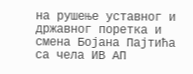на рушење уставног и државног поретка и смена Бојана Пајтића са чела ИВ АП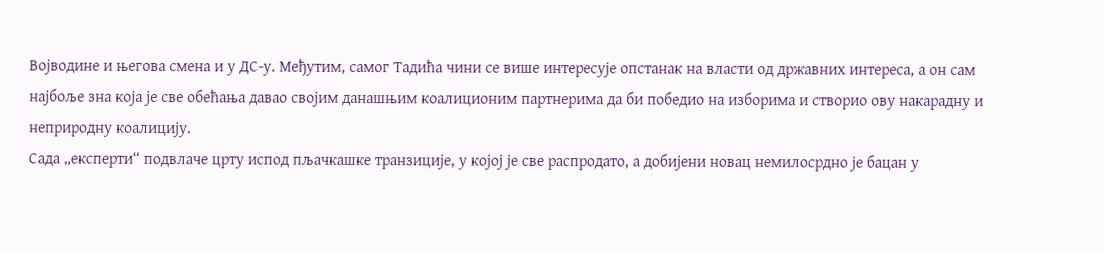Војводине и његова смена и у ДС-у. Међутим, самог Тадића чини се више интересује опстанак на власти од државних интереса, а он сам најбоље зна која је све обећања давао својим данашњим коалиционим партнерима да би победио на изборима и створио ову накарадну и неприродну коалицију.
Сада „експерти“ подвлаче црту испод пљачкашке транзиције, у којој је све распродато, а добијени новац немилосрдно је бацан у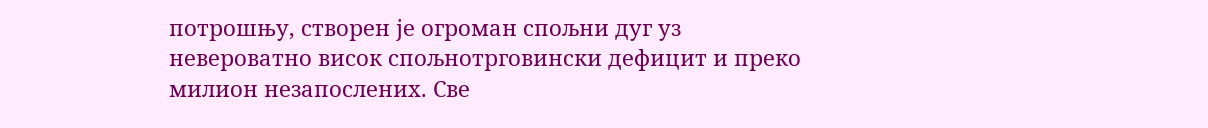потрошњу, створен је огроман спољни дуг уз невероватно висок спољнотрговински дефицит и преко милион незапослених. Све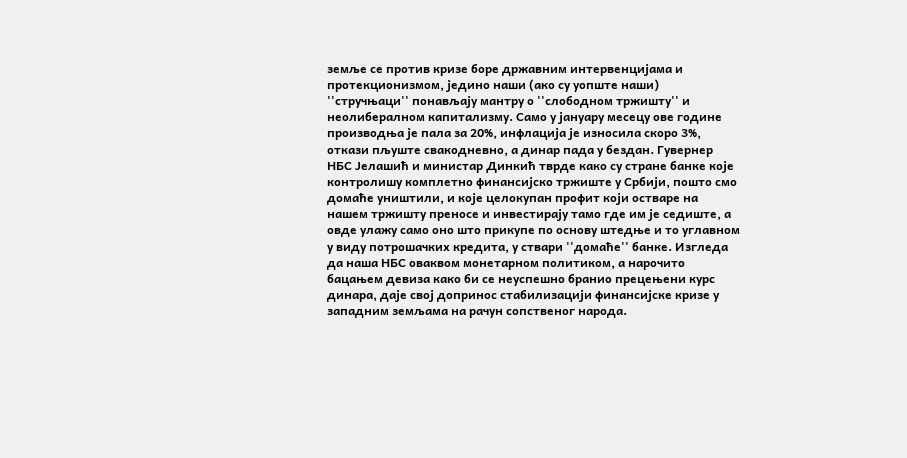земље се против кризе боре државним интервенцијама и протекционизмом, једино наши (ако су уопште наши) ''стручњаци'' понављају мантру о ''слободном тржишту'' и неолибералном капитализму. Само у јануару месецу ове године производња је пала за 20%, инфлација је износила скоро 3%, откази пљуште свакодневно, а динар пада у бездан. Гувернер НБС Јелашић и министар Динкић тврде како су стране банке које контролишу комплетно финансијско тржиште у Србији, пошто смо домаће уништили, и које целокупан профит који остваре на нашем тржишту преносе и инвестирају тамо где им је седиште, а овде улажу само оно што прикупе по основу штедње и то углавном у виду потрошачких кредита, у ствари ''домаће'' банке. Изгледа да наша НБС оваквом монетарном политиком, а нарочито бацањем девиза како би се неуспешно бранио прецењени курс динара, даје свој допринос стабилизацији финансијске кризе у западним земљама на рачун сопственог народа.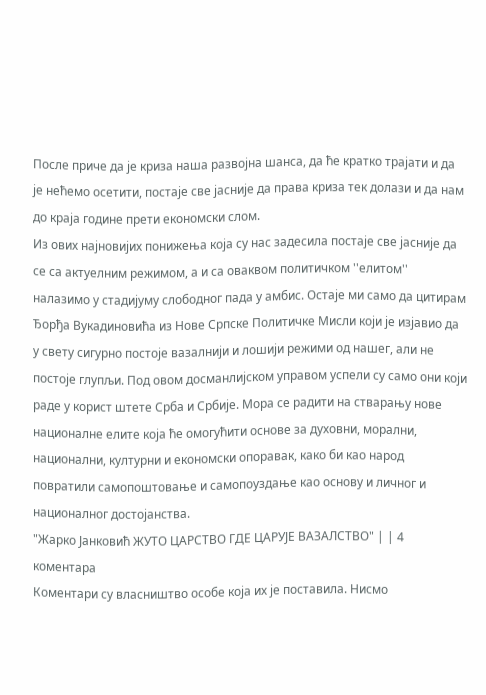После приче да је криза наша развојна шанса, да ће кратко трајати и да је нећемо осетити, постаје све јасније да права криза тек долази и да нам до краја године прети економски слом.
Из ових најновијих понижења која су нас задесила постаје све јасније да се са актуелним режимом, а и са оваквом политичком ''елитом'' налазимо у стадијуму слободног пада у амбис. Остаје ми само да цитирам Ђорђа Вукадиновића из Нове Српске Политичке Мисли који је изјавио да у свету сигурно постоје вазалнији и лошији режими од нашег, али не постоје глупљи. Под овом досманлијском управом успели су само они који раде у корист штете Срба и Србије. Мора се радити на стварању нове националне елите која ће омогућити основе за духовни, морални, национални, културни и економски опоравак, како би као народ повратили самопоштовање и самопоуздање као основу и личног и националног достојанства.
"Жарко Јанковић ЖУТО ЦАРСТВО ГДЕ ЦАРУЈЕ ВАЗАЛСТВО" | | 4 коментара
Коментари су власништво особе која их је поставила. Нисмо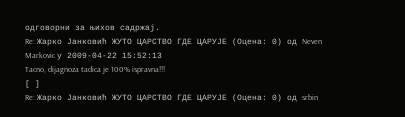одговорни за њихов садржај.
Re: Жарко Јанковић ЖУТО ЦАРСТВО ГДЕ ЦАРУЈЕ (Оцена: 0) од Neven Markovic у 2009-04-22 15:52:13
Tacno, dijagnoza tadica je 100% ispravna!!!
[ ]
Re: Жарко Јанковић ЖУТО ЦАРСТВО ГДЕ ЦАРУЈЕ (Оцена: 0) од srbin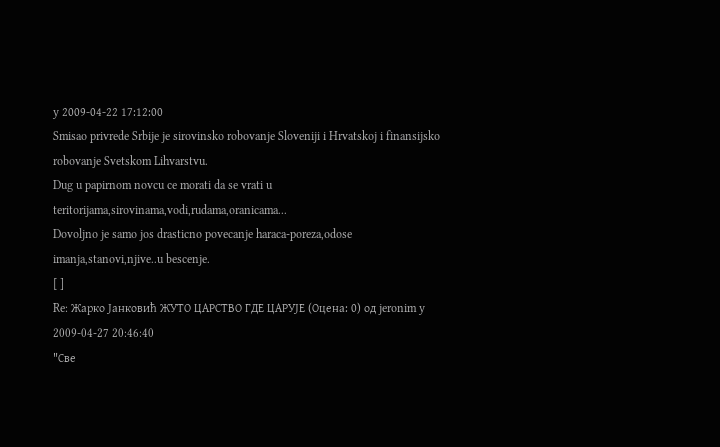у 2009-04-22 17:12:00
Smisao privrede Srbije je sirovinsko robovanje Sloveniji i Hrvatskoj i finansijsko robovanje Svetskom Lihvarstvu.
Dug u papirnom novcu ce morati da se vrati u teritorijama,sirovinama,vodi,rudama,oranicama...
Dovoljno je samo jos drasticno povecanje haraca-poreza,odose imanja,stanovi,njive..u bescenje.
[ ]
Re: Жарко Јанковић ЖУТО ЦАРСТВО ГДЕ ЦАРУЈЕ (Оцена: 0) од jeronim у 2009-04-27 20:46:40
"Све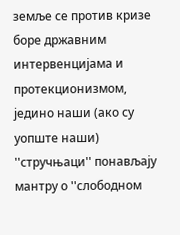земље се против кризе боре државним интервенцијама и протекционизмом, једино наши (ако су уопште наши) ''стручњаци'' понављају мантру о ''слободном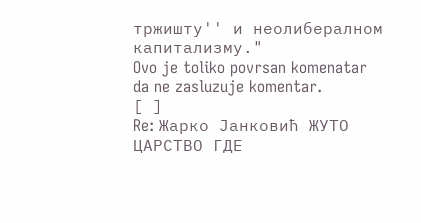тржишту'' и неолибералном капитализму."
Ovo je toliko povrsan komenatar da ne zasluzuje komentar.
[ ]
Re: Жарко Јанковић ЖУТО ЦАРСТВО ГДЕ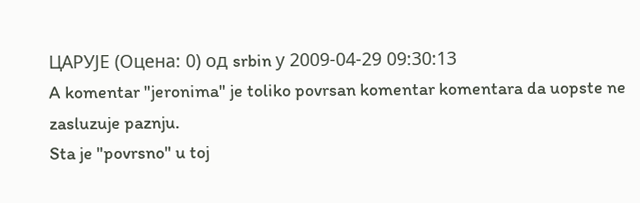ЦАРУЈЕ (Оцена: 0) од srbin у 2009-04-29 09:30:13
A komentar "jeronima" je toliko povrsan komentar komentara da uopste ne zasluzuje paznju.
Sta je "povrsno" u toj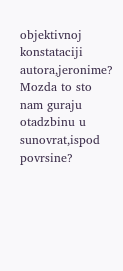objektivnoj konstataciji autora,jeronime?
Mozda to sto nam guraju otadzbinu u sunovrat,ispod povrsine?